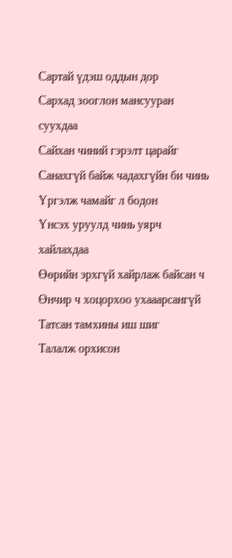Сартай үдэш оддын дор
Сархад зооглон мансууран суухдаа
Сайхан чиний гэрэлт царайг
Санахгүй байж чадахгүйн би чинь
Үргэлж чамайг л бодон
Үнсэх уруулд чинь уярч хайлахдаа
Өөрийн эрхгүй хайрлаж байсан ч
Өнчир ч хоцорхоо ухааарсангүй
Татсан тамхины иш шиг
Талалж орхисон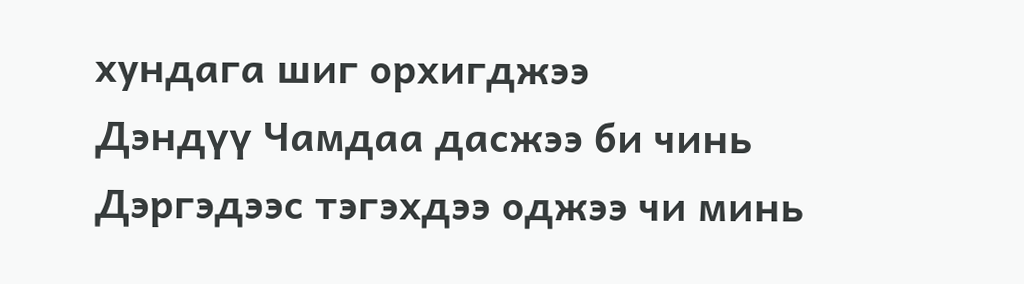хундага шиг орхигджээ
Дэндүү Чамдаа дасжээ би чинь
Дэргэдээс тэгэхдээ оджээ чи минь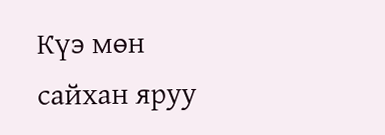Күэ мөн сайхан яруу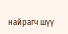найрагч шүү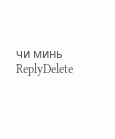чи минь
ReplyDelete